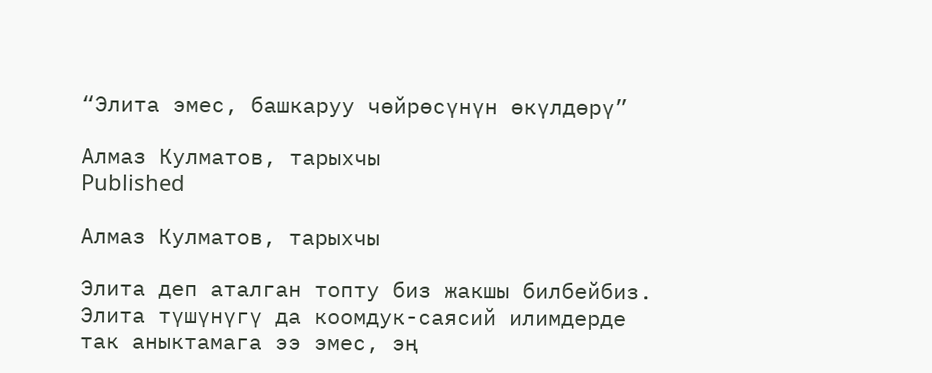“Элита эмес, башкаруу чөйрөсүнүн өкүлдөрү”

Алмаз Кулматов, тарыхчы
Published

Алмаз Кулматов, тарыхчы

Элита деп аталган топту биз жакшы билбейбиз. Элита түшүнүгү да коомдук-саясий илимдерде так аныктамага ээ эмес, эң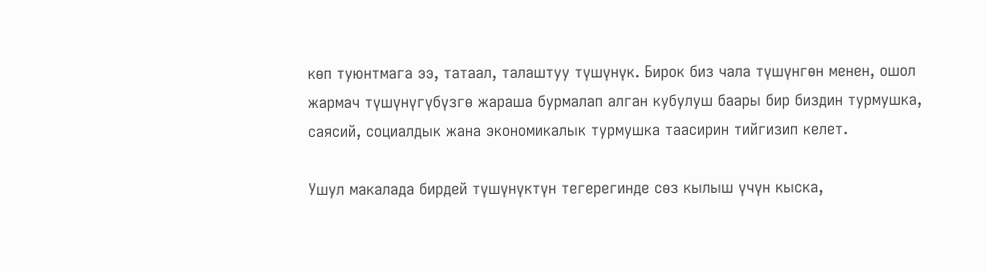көп туюнтмага ээ, татаал, талаштуу түшүнүк. Бирок биз чала түшүнгөн менен, ошол жармач түшүнүгүбүзгө жараша бурмалап алган кубулуш баары бир биздин турмушка, саясий, социалдык жана экономикалык турмушка таасирин тийгизип келет.

Ушул макалада бирдей түшүнүктүн тегерегинде сөз кылыш үчүн кыска,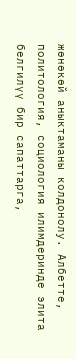жөнөкөй аныктаманы колдонолу. Албетте, политология, социология илимдеринде элита белгилүү бир сапаттарга,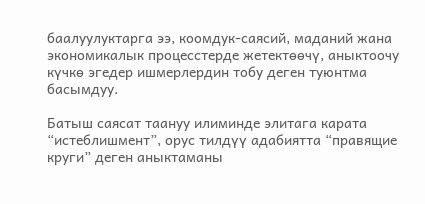баалуулуктарга ээ, коомдук-саясий, маданий жана экономикалык процесстерде жетектөөчү, аныктоочу күчкө эгедер ишмерлердин тобу деген туюнтма басымдуу.

Батыш саясат таануу илиминде элитага карата “истеблишмент”, орус тилдүү адабиятта “правящие круги” деген аныктаманы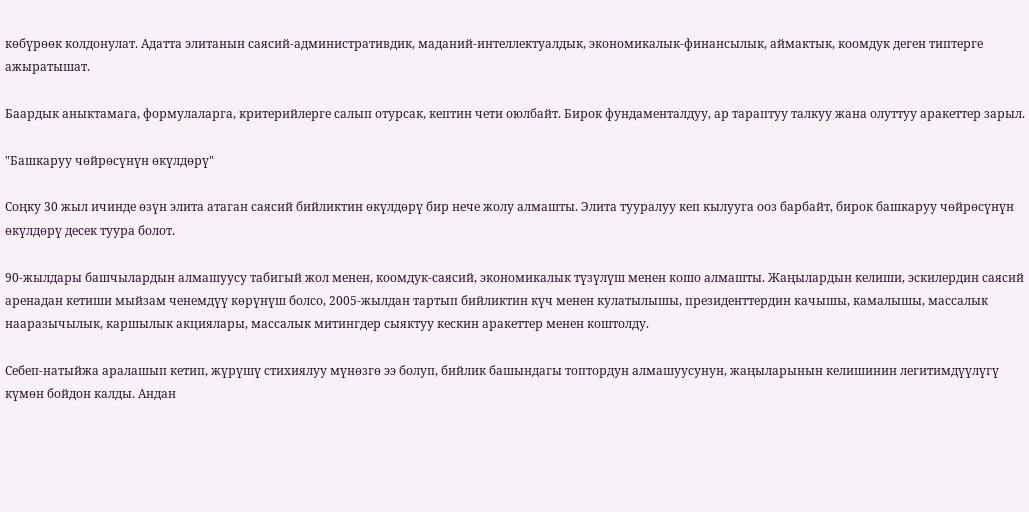көбүрөөк колдонулат. Адатта элитанын саясий-административдик, маданий-интеллектуалдык, экономикалык-финансылык, аймактык, коомдук деген типтерге ажыратышат.

Баардык аныктамага, формулаларга, критерийлерге салып отурсак, кептин чети оюлбайт. Бирок фундаменталдуу, ар тараптуу талкуу жана олуттуу аракеттер зарыл.

"Башкаруу чөйрөсүнүн өкүлдөрү"

Соңку 30 жыл ичинде өзүн элита атаган саясий бийликтин өкүлдөрү бир нече жолу алмашты. Элита тууралуу кеп кылууга ооз барбайт, бирок башкаруу чөйрөсүнүн өкүлдөрү десек туура болот.

90-жылдары башчылардын алмашуусу табигый жол менен, коомдук-саясий, экономикалык түзүлүш менен кошо алмашты. Жаңылардын келиши, эскилердин саясий аренадан кетиши мыйзам ченемдүү көрүнүш болсо, 2005-жылдан тартып бийликтин күч менен кулатылышы, президенттердин качышы, камалышы, массалык нааразычылык, каршылык акциялары, массалык митингдер сыяктуу кескин аракеттер менен коштолду.

Себеп-натыйжа аралашып кетип, жүрүшү стихиялуу мүнөзгө ээ болуп, бийлик башындагы топтордун алмашуусунун, жаңыларынын келишинин легитимдүүлүгү күмөн бойдон калды. Андан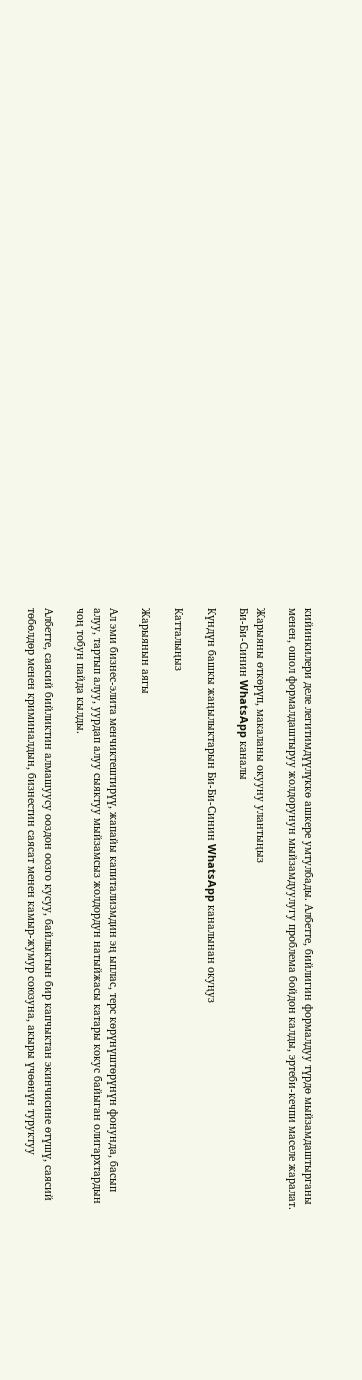кийинкилери деле легитимдүүлүккө ашкере умтулбады. Албетте, бийлигин формалдуу түрдө мыйзамдаштырганы менен, ошол формалдаштыруу жолдорунун мыйзамдуулугу проблема бойдон калды, эртеби-кечпи маселе жаралат.

Жарыяны өткөрүп, макаланы окууну улантыңыз
Би-Би-Синин WhatsApp каналы

Күндүн башкы жаңылыктарын Би-Би-Синин WhatsApp каналынан окуңуз

Катталыңыз

Жарыянын аягы

Ал эми бизнес-элита менчиктештирүү, жапайы капитализмдин эң ыплас, терс көрүнүштөрүнүн фонунда, басып алуу, тартып алуу, уурдап алуу сыяктуу мыйзамсыз жолдордун натыйжасы катары кокус байыган олигархтардын чоң тобун пайда кылды.

Албетте, саясий бийликтин алмашуусу ооздон оозго кусуу, байлыктын бир капчыктан экинчисине өтүшү, саясий төбөлдөр менен криминалдын, бизнестин саясат менен камыр-жумур союзуна, акыры үчөөнүн туруктуу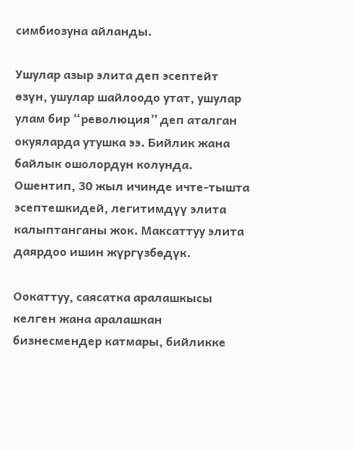симбиозуна айланды.

Ушулар азыр элита деп эсептейт өзүн, ушулар шайлоодо утат, ушулар улам бир “революция” деп аталган окуяларда утушка ээ. Бийлик жана байлык ошолордун колунда. Ошентип, 30 жыл ичинде ичте-тышта эсептешкидей, легитимдүү элита калыптанганы жок. Максаттуу элита даярдоо ишин жүргүзбөдүк.

Оокаттуу, саясатка аралашкысы келген жана аралашкан бизнесмендер катмары, бийликке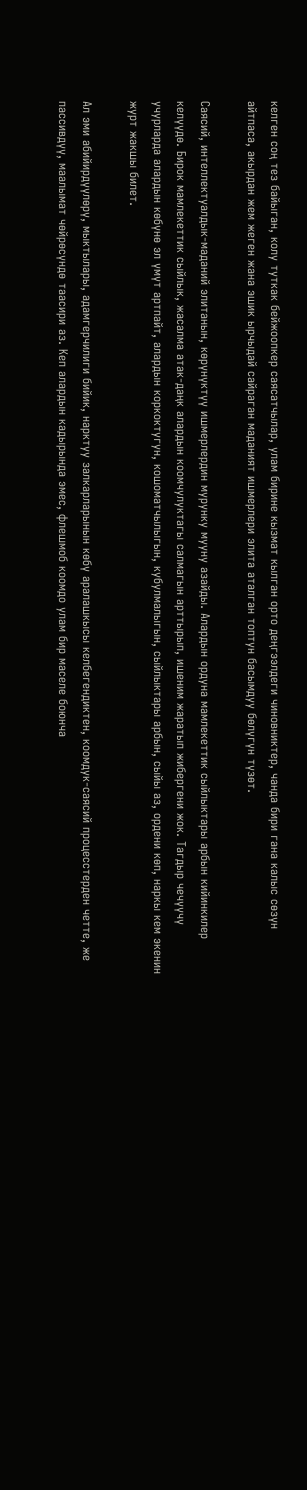келген соң тез байыган, колу туткак бейжоопкер саясатчылар, улам бирине кызмат кылган орто деңгээлдеги чиновниктер, чанда бири гана калыс сөзүн айтпаса, акырдан жем жеген жана эшик ырчыдай сайраган маданият ишмерлери элита аталган топтун басымдуу бөлүгүн түзөт.

Cаясий, интеллектуалдык-маданий элитанын, көрүнүктүү ишмерлердин мурунку мууну азайды. Алардын ордуна мамлекеттик сыйлыктары арбын кийинкилер келүүдө. Бирок мамлекеттик сыйлык, жасалма атак-даңк алардын коомчулуктагы салмагын арттырып, ишеним жаратып жибергени жок. Тагдыр чечүүчү учурларда алардын көбүнө эл үмүт артпайт, алардын коркоктугун, кошоматчылыгын, кубулмалыгын, сыйлыктары арбын, сыйы аз, ордени көп, наркы кем экенин журт жакшы билет.

Ал эми абийирдүүлөрү, мыктылары, адамгерчилиги бийик, нарктуу залкарларынын көбү аралашкысы келбегендиктен, коомдук-саясий процесстерден четте, же пассивдүү, маалымат чөйрөсүндө таасири аз. Кеп алардын кадырында эмес, флешмоб коомдо улам бир маселе боюнча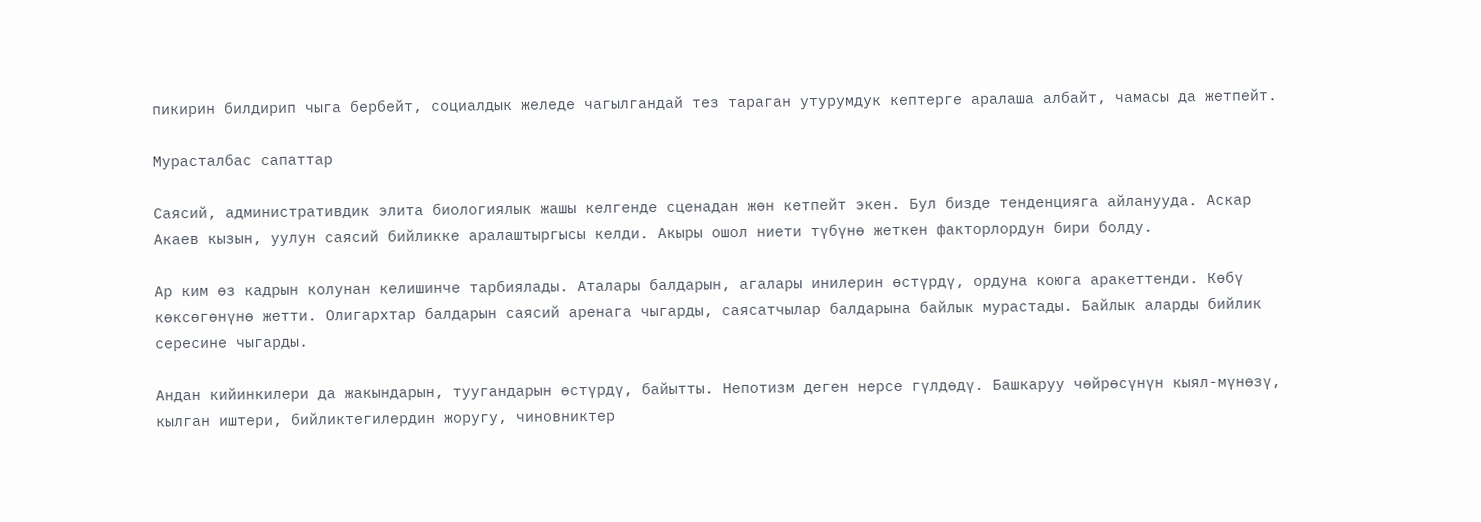пикирин билдирип чыга бербейт, социалдык желеде чагылгандай тез тараган утурумдук кептерге аралаша албайт, чамасы да жетпейт.

Мурасталбас сапаттар

Саясий, административдик элита биологиялык жашы келгенде сценадан жөн кетпейт экен. Бул бизде тенденцияга айланууда. Аскар Акаев кызын, уулун саясий бийликке аралаштыргысы келди. Акыры ошол ниети түбүнө жеткен факторлордун бири болду.

Ар ким өз кадрын колунан келишинче тарбиялады. Аталары балдарын, агалары инилерин өстүрдү, ордуна коюга аракеттенди. Көбү көксөгөнүнө жетти. Олигархтар балдарын саясий аренага чыгарды, саясатчылар балдарына байлык мурастады. Байлык аларды бийлик сересине чыгарды.

Андан кийинкилери да жакындарын, туугандарын өстүрдү, байытты. Непотизм деген нерсе гүлдөдү. Башкаруу чөйрөсүнүн кыял-мүнөзү, кылган иштери, бийликтегилердин жоругу, чиновниктер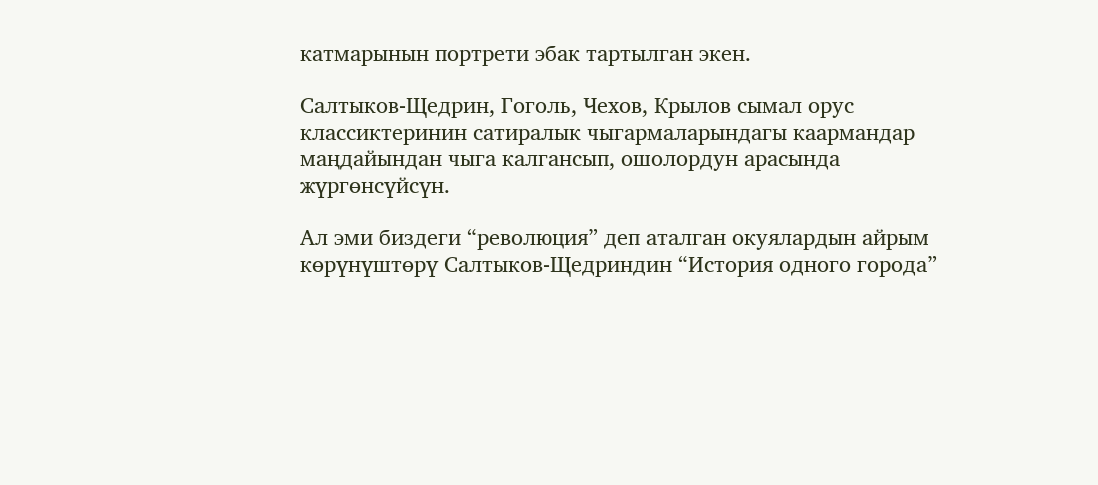катмарынын портрети эбак тартылган экен.

Салтыков-Щедрин, Гоголь, Чехов, Крылов сымал орус классиктеринин сатиралык чыгармаларындагы каармандар маңдайындан чыга калгансып, ошолордун арасында жүргөнсүйсүн.

Ал эми биздеги “революция” деп аталган окуялардын айрым көрүнүштөрү Салтыков-Щедриндин “История одного города”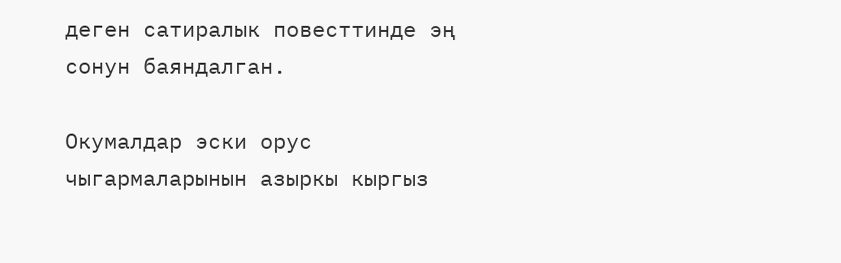деген сатиралык повесттинде эң сонун баяндалган.

Окумалдар эски орус чыгармаларынын азыркы кыргыз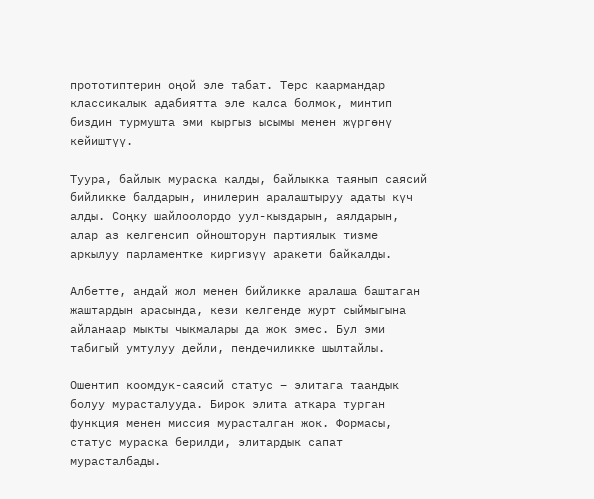прототиптерин оңой эле табат. Терс каармандар классикалык адабиятта эле калса болмок, минтип биздин турмушта эми кыргыз ысымы менен жүргөнү кейиштүү.

Туура, байлык мураска калды, байлыкка таянып саясий бийликке балдарын, инилерин аралаштыруу адаты күч алды. Соңку шайлоолордо уул-кыздарын, аялдарын, алар аз келгенсип ойношторун партиялык тизме аркылуу парламентке киргизүү аракети байкалды.

Албетте, андай жол менен бийликке аралаша баштаган жаштардын арасында, кези келгенде журт сыймыгына айланаар мыкты чыкмалары да жок эмес. Бул эми табигый умтулуу дейли, пендечиликке шылтайлы.

Ошентип коомдук-саясий статус – элитага таандык болуу мурасталууда. Бирок элита аткара турган функция менен миссия мурасталган жок. Формасы, статус мураска берилди, элитардык сапат мурасталбады.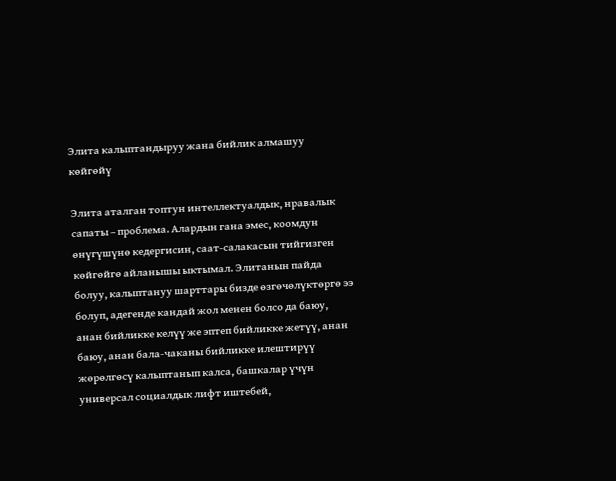Элита калыптандыруу жана бийлик алмашуу көйгөйү

Элита аталган топтун интеллектуалдык, нравалык сапаты – проблема. Алардын гана эмес, коомдун өнүгүшүнө кедергисин, саат-салакасын тийгизген көйгөйгө айланышы ыктымал. Элитанын пайда болуу, калыптануу шарттары бизде өзгөчөлүктөргө ээ болуп, адегенде кандай жол менен болсо да баюу, анан бийликке келүү же эптеп бийликке жетүү, анан баюу, анан бала-чаканы бийликке илештирүү жөрөлгөсү калыптанып калса, башкалар үчүн универсал социалдык лифт иштебей,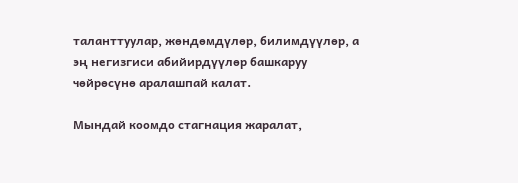таланттуулар, жөндөмдүлөр, билимдүүлөр, а эң негизгиси абийирдүүлөр башкаруу чөйрөсүнө аралашпай калат.

Мындай коомдо стагнация жаралат,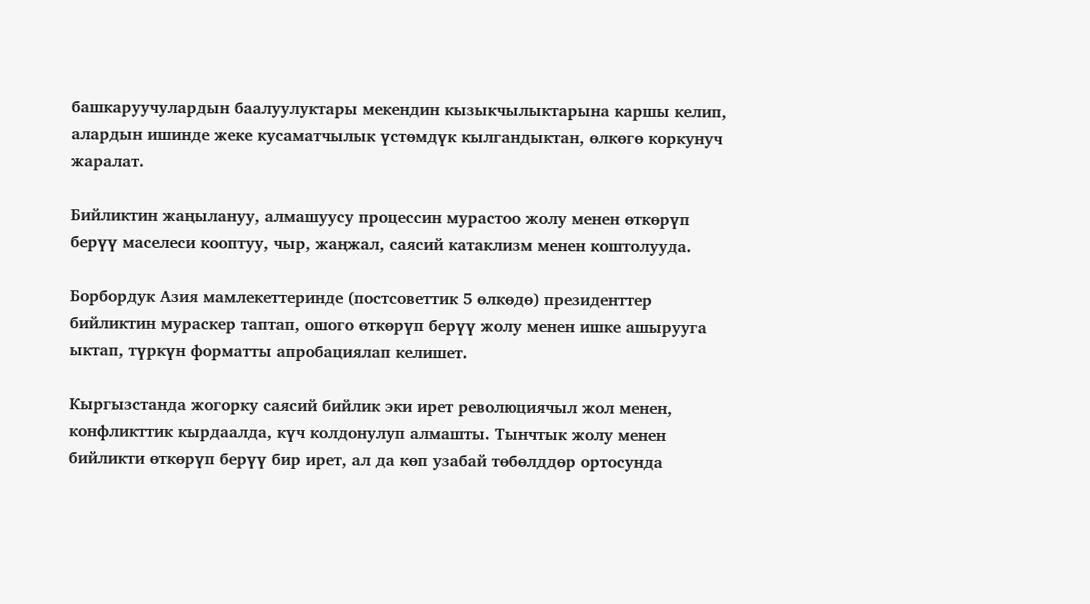башкаруучулардын баалуулуктары мекендин кызыкчылыктарына каршы келип, алардын ишинде жеке кусаматчылык үстөмдүк кылгандыктан, өлкөгө коркунуч жаралат.

Бийликтин жаңылануу, алмашуусу процессин мурастоо жолу менен өткөрүп берүү маселеси кооптуу, чыр, жаңжал, саясий катаклизм менен коштолууда.

Борбордук Азия мамлекеттеринде (постсоветтик 5 өлкөдө) президенттер бийликтин мураскер таптап, ошого өткөрүп берүү жолу менен ишке ашырууга ыктап, түркүн форматты апробациялап келишет.

Кыргызстанда жогорку саясий бийлик эки ирет революциячыл жол менен, конфликттик кырдаалда, күч колдонулуп алмашты. Тынчтык жолу менен бийликти өткөрүп берүү бир ирет, ал да көп узабай төбөлддөр ортосунда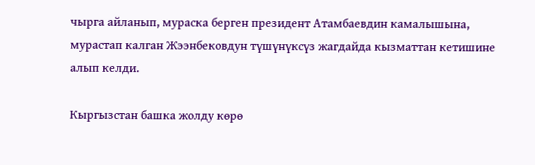чырга айланып, мураска берген президент Атамбаевдин камалышына, мурастап калган Жээнбековдун түшүнүксүз жагдайда кызматтан кетишине алып келди.

Кыргызстан башка жолду көрө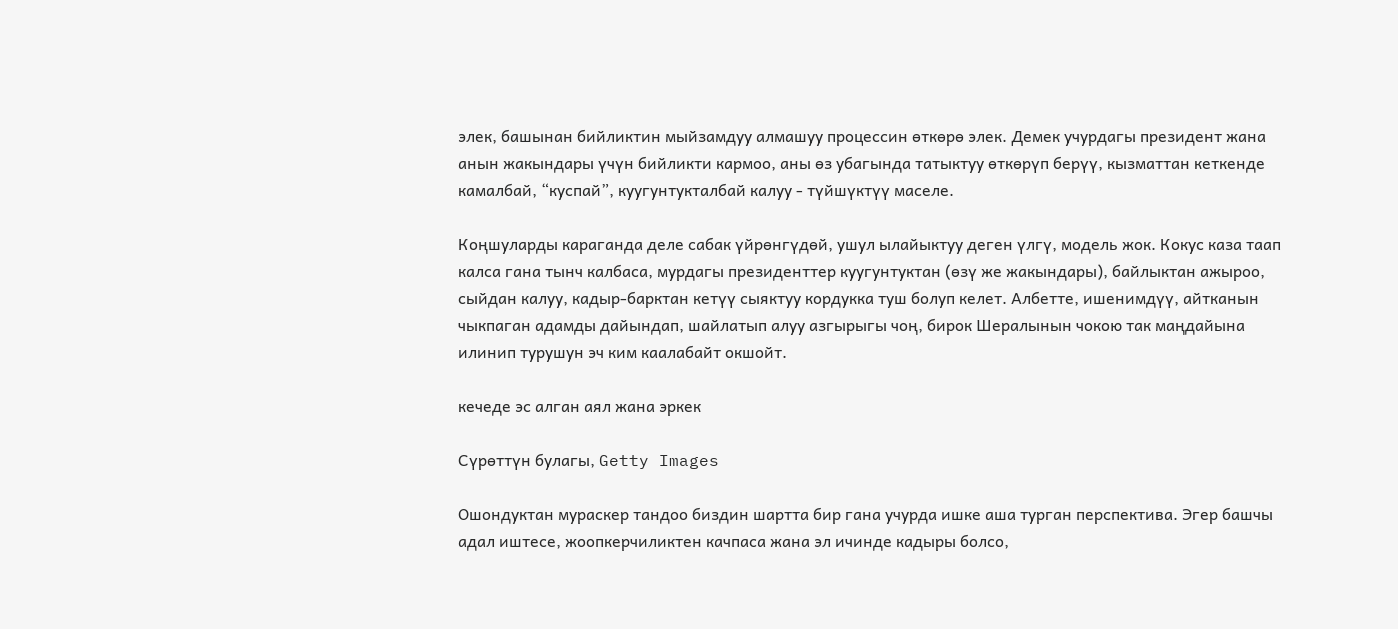элек, башынан бийликтин мыйзамдуу алмашуу процессин өткөрө элек. Демек учурдагы президент жана анын жакындары үчүн бийликти кармоо, аны өз убагында татыктуу өткөрүп берүү, кызматтан кеткенде камалбай, “куспай”, куугунтукталбай калуу - түйшүктүү маселе.

Коңшуларды караганда деле сабак үйрөнгүдөй, ушул ылайыктуу деген үлгү, модель жок. Кокус каза таап калса гана тынч калбаса, мурдагы президенттер куугунтуктан (өзү же жакындары), байлыктан ажыроо, сыйдан калуу, кадыр-барктан кетүү сыяктуу кордукка туш болуп келет. Албетте, ишенимдүү, айтканын чыкпаган адамды дайындап, шайлатып алуу азгырыгы чоң, бирок Шералынын чокою так маңдайына илинип турушун эч ким каалабайт окшойт.

кечеде эс алган аял жана эркек

Сүрөттүн булагы, Getty Images

Ошондуктан мураскер тандоо биздин шартта бир гана учурда ишке аша турган перспектива. Эгер башчы адал иштесе, жоопкерчиликтен качпаса жана эл ичинде кадыры болсо,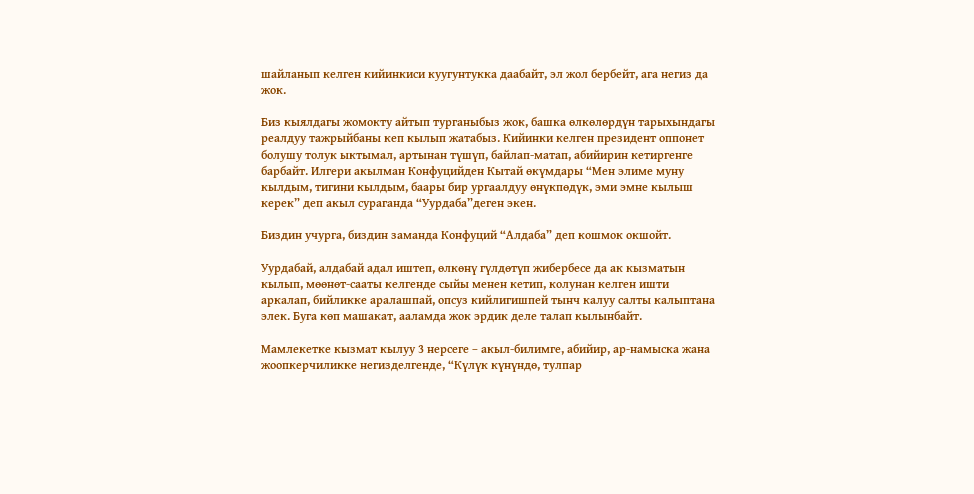шайланып келген кийинкиси куугунтукка даабайт, эл жол бербейт, ага негиз да жок.

Биз кыялдагы жомокту айтып турганыбыз жок, башка өлкөлөрдүн тарыхындагы реалдуу тажрыйбаны кеп кылып жатабыз. Кийинки келген президент оппонет болушу толук ыктымал, артынан түшүп, байлап-матап, абийирин кетиргенге барбайт. Илгери акылман Конфуцийден Кытай өкүмдары “Мен элиме муну кылдым, тигини кылдым, баары бир ургаалдуу өнүкпөдүк, эми эмне кылыш керек” деп акыл сураганда “Уурдаба”деген экен.

Биздин учурга, биздин заманда Конфуций “Алдаба” деп кошмок окшойт.

Уурдабай, алдабай адал иштеп, өлкөнү гүлдөтүп жибербесе да ак кызматын кылып, мөөнөт-сааты келгенде сыйы менен кетип, колунан келген ишти аркалап, бийликке аралашпай, опсуз кийлигишпей тынч калуу салты калыптана элек. Буга көп машакат, ааламда жок эрдик деле талап кылынбайт.

Мамлекетке кызмат кылуу 3 нерсеге – акыл-билимге, абийир, ар-намыска жана жоопкерчиликке негизделгенде, “Күлүк күнүндө, тулпар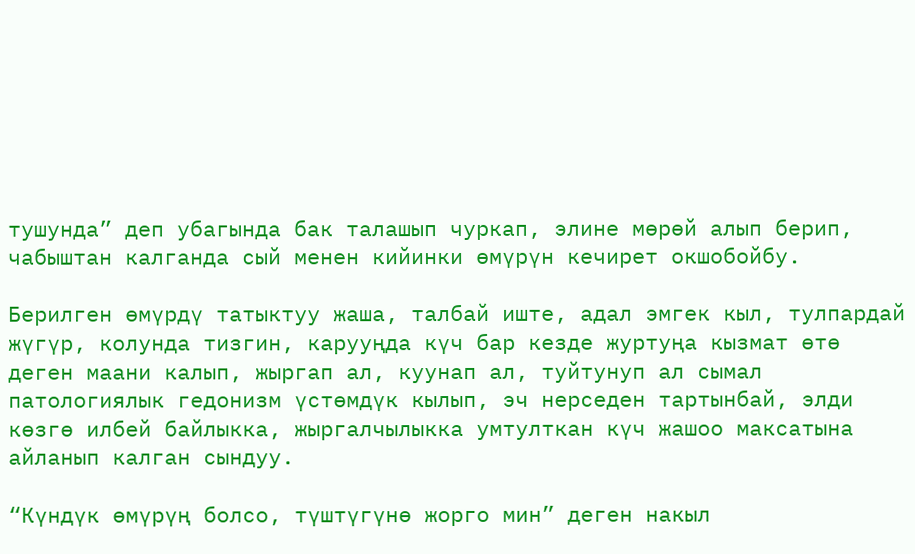тушунда” деп убагында бак талашып чуркап, элине мөрөй алып берип, чабыштан калганда сый менен кийинки өмүрүн кечирет окшобойбу.

Берилген өмүрдү татыктуу жаша, талбай иште, адал эмгек кыл, тулпардай жүгүр, колунда тизгин, карууңда күч бар кезде журтуңа кызмат өтө деген маани калып, жыргап ал, куунап ал, туйтунуп ал сымал патологиялык гедонизм үстөмдүк кылып, эч нерседен тартынбай, элди көзгө илбей байлыкка, жыргалчылыкка умтулткан күч жашоо максатына айланып калган сындуу.

“Күндүк өмүрүң болсо, түштүгүнө жорго мин” деген накыл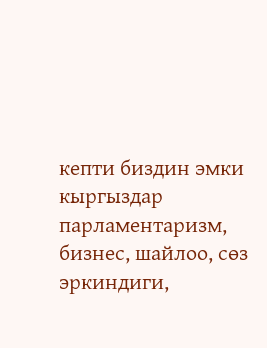кепти биздин эмки кыргыздар парламентаризм, бизнес, шайлоо, сөз эркиндиги,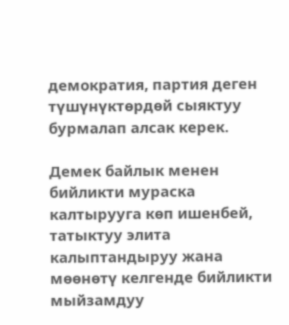демократия, партия деген түшүнүктөрдөй сыяктуу бурмалап алсак керек.

Демек байлык менен бийликти мураска калтырууга көп ишенбей, татыктуу элита калыптандыруу жана мөөнөтү келгенде бийликти мыйзамдуу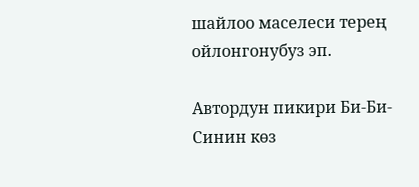шайлоо маселеси терең ойлонгонубуз эп.

Автордун пикири Би-Би-Синин көз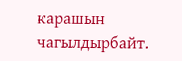карашын чагылдырбайт.